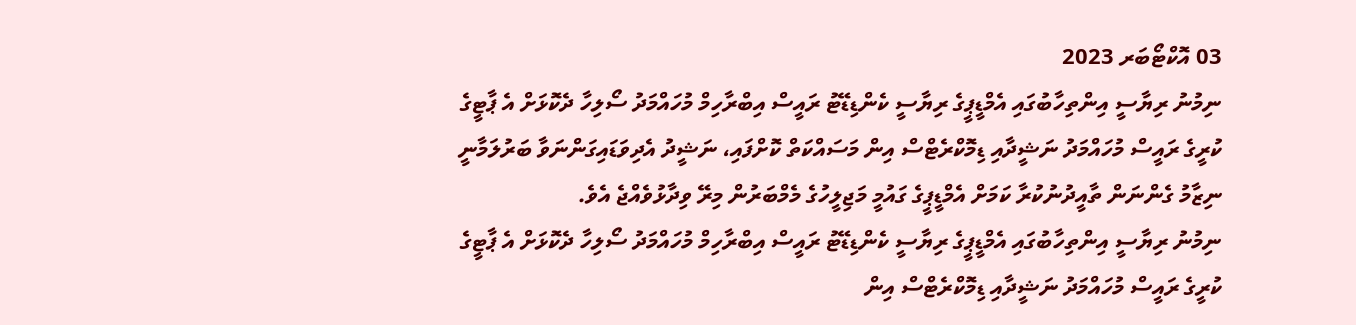03 އޮކްޓޯބަރ 2023
ނިމުނު ރިޔާސީ އިންތިހާބުގައި އެމްޑީޕީގެ ރިޔާސީ ކެންޑިޑޭޓު ރައީސް އިބްރާހިމް މުހައްމަދު ސޯލިހާ ދެކޮޅަށް އެ ޕާޓީގެ ކުރީގެ ރައީސް މުހައްމަދު ނަޝީދާއި ޑިމޮކްރެޓްސް އިން މަސައްކަތް ކޮށްފައި، ނަޝީދު އެދިވަޑައިގަންނަވާ ބަރުލަމާނީ ނިޒާމު ގެންނަން ތާއީދުނުކުރާ ކަމަށް އެމްޑީޕީގެ ގައުމީ މަޖިލީހުގެ މެމްބަރުން މިރޭ ވިދާޅުވެއްޖެ އެވެ.
ނިމުނު ރިޔާސީ އިންތިހާބުގައި އެމްޑީޕީގެ ރިޔާސީ ކެންޑިޑޭޓު ރައީސް އިބްރާހިމް މުހައްމަދު ސޯލިހާ ދެކޮޅަށް އެ ޕާޓީގެ ކުރީގެ ރައީސް މުހައްމަދު ނަޝީދާއި ޑިމޮކްރެޓްސް އިން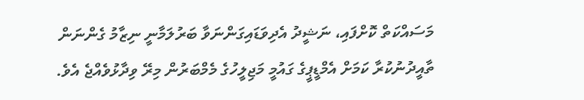މަސައްކަތް ކޮށްފައި، ނަޝީދު އެދިވަޑައިގަންނަވާ ބަރުލަމާނީ ނިޒާމު ގެންނަން ތާއީދުނުކުރާ ކަމަށް އެމްޑީޕީގެ ގައުމީ މަޖިލީހުގެ މެމްބަރުން މިރޭ ވިދާޅުވެއްޖެ އެވެ.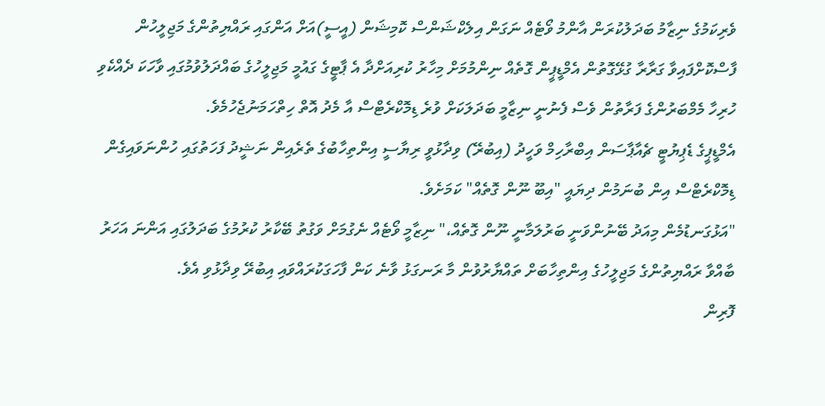ވެރިކަމުގެ ނިޒާމު ބަދަލުކުރަން އާންމު ވޯޓެއް ނަގަން އިލެކްޝަންސް ކޮމިޝަން (އީސީ)އަށް އަންގައި ރައްޔިތުންގެ މަޖިލީހުން ފާސްކޮށްފައިވާ ގަރާރާ ގުޅޭގޮތުން އެމްޑީޕީން ގޮތެއް ނިންމުމަށް މިހާރު ކުރިއަށްދާ އެ ޕާޓީގެ ގައުމީ މަޖިލީހުގެ ބައްދަލުވުމުގައި ވާހަކަ ދެއްކެވި ހުރިހާ މެމްބަރުންގެ ފަރާތުން ވެސް ފެނުނީ ނިޒާމީ ބަދަލަކަށް ވުރެ ޑިމޮކްރެޓްސް އާ މެދު އޮތް ހިތްހަމަނުޖެހުމެވެ.
އެމްޑީޕީގެ ޑެޕިޔުޓީ ޗެއާޕާސަން އިބްރާހިމް ވަހީދު (އިބުރޭ) ވިދާޅުވީ ރިޔާސީ އިންތިހާބުގެ ތެރެއިން ނަޝީދު ފަހަތުގައި ހުންނަވައިގެން ޑިމޮކްރެޓްސް އިން ބުނަމުން ދިޔައީ "އިބޫ ނޫން ގޮތެއް" ކަމަށެވެ.
"އަޅުގަނޑުމެން މިއަދު ބޭނުންވަނީ ބަރުލަމާނީ ނޫން ގޮތެއް،" ނިޒާމީ ވޯޓެއް ނެގުމަށް ވަގުތު ބޭކާރު ކުރުމުގެ ބަދަލުގައި އަންނަ އަހަރު ބާއްވާ ރައްޔިތުންގެ މަޖިލީހުގެ އިންތިހާބަށް ތައްޔާރުވުން މާ ރަނގަޅު ވާނެ ކަން ފާހަގަކުރައްވައި އިބުރޭ ވިދާޅުވި އެވެ.
ފޮރިން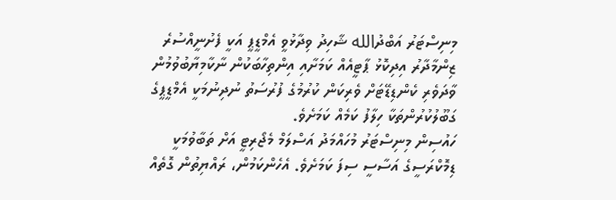މިނިސްޓަރު އަބްދުالله ޝާހިދު ވިދާޅުވީ އެމްޑީޕީ އަކީ ފެށުނީއްސުރެ ޒިންމާދާރު އިދިކޮޅު ޕާޓީއެއް ކަމަށާއި އިންތިހާބަކުން ނާކާމިޔާބުވުމުން ވާދަވެރި ކެންޑިޑޭޓަށް ވެރިކަން ކުރުމުގެ ފުރުސަތު ނުދިނުމަކީ އެމްޑީޕީގެ ގަބޫލުކުރުންތަކާ ހިލާފު ކަމެއް ކަމަށެވެ.
ހައުސިން މިނިސްޓަރު މުހައްމަދު އަސްލަމް މެޖޯރިޓީ އަށް ތަބާވުމަކީ ޑިމޮކްރަސީގެ އަސާސީ ސިފަ ކަމަށެވެ. އެހެންކަމުން، ރައްޔިތުން ގޮތެއް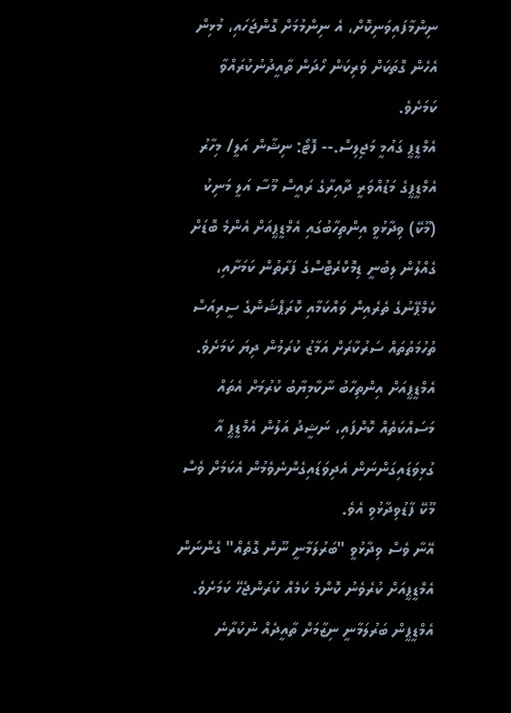ނިންމާފައިވަނިކޮށް، އެ ނިންމުމަށް ގޮންޖަހައި، މުޅިން އެހެން ގޮތަކަށް ވެރިކަން ހޯދަން ތާއީދުނުކުރައްވާ ކަމަށެވެ.
އެމްޑީޕީ ގައުމީ މަޖިލިސް.-- ފޮޓޯ: ނިޝާން އަލީ/ މިހާރު
އެމްޑީޕީގެ މަޑުއްވަރީ ދާއިރާގެ ރައީސް މޫސާ އަލީ މަނިކު (މޫކޭ) ވިދާޅުވީ އިންތިހާބުގައި އެމްޑީޕީއަށް އެންމެ ބޮޑަށް ގެއްލުން ލިބުނީ ޑިމޮކްރެޓްސްގެ ފަރާތުން ކަމަށާއި، ކެމްޕޭނުގެ ތެރެއިން ވައްކަމާއި ކޮރަޕްޝަންގެ ސީރިއަސް ތުހުމަތުތައް ސަރުކާރަށް އަމާޒު ކުރަމުން ދިޔަ ކަމަށެވެ.
އެމްޑީޕީއަށް އިންތިހާބު ނާކާމިޔާބު ކުރުމަށް އެތައް މަސައްކަތެއް ކޮށްފައި، ނަޝީދު އަލުން އެމްޑީޕީ އާ ގުޅިވަޑައިގަންނަން އެދިވަޑައިގެންނެވެމުން އެކަމަށް ވެސް މޫކޭ ފާޑުވިދާޅުވި އެވެ.
އޭނާ ވެސް ވިދާޅުވީ "ބަރުލަމާނީ ނޫން ގޮތެއް" ގެންނަން އެމްޑީޕީއަށް ކުރެވެނު ކޮންމެ ކަމެއް ކުރަންޖެހޭ ކަމަށެވެ.
އެމްޑީޕީން ބަރުލަމާނީ ނިޒާމަށް ތާއީދެއް ނުކުރާނެ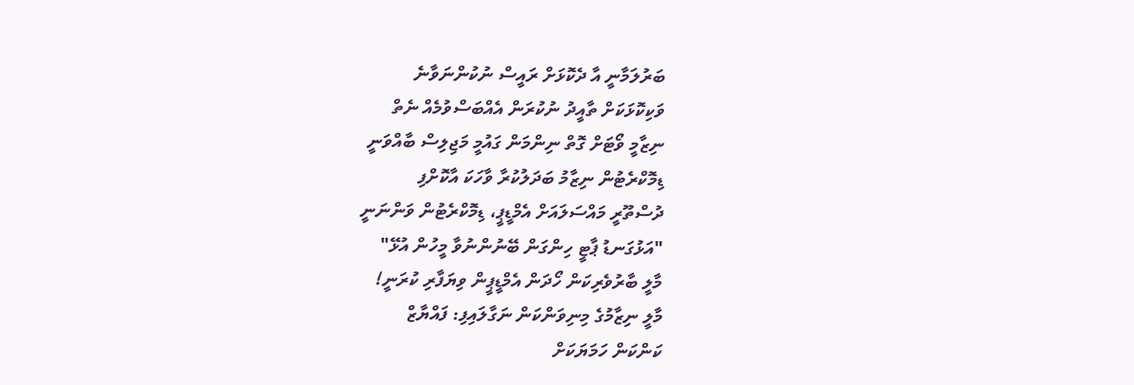ބަރުލަމާނީ އާ ދެކޮޅަށް ރައީސް ނުކުންނަވާނެ
ވަކިކޮޅަކަށް ތާއީދު ނުކުރަން އެއްބަސްވުމެއް ނެތް
ނިޒާމީ ވޯޓަށް ގޮތް ނިންމަން ގައުމީ މަޖިލިސް ބާއްވަނީ
ޑިމޮކްރެޓުން ނިޒާމު ބަދަލުކުރާ ވާހަކަ އާކޮށްފި
ދުސްތޫރީ މައްސަލައަށް އެމްޑީޕީ، ޑިމޮކްރެޓުން ވަންނަނީ
"އަޅުގަނޑު ޕާޓީ ހިންގަން ބޭނުންނުވާ މީހުން އުޅޭ"
މާލީ ބާރުވެރިކަން ހޯދަން އެމްޑީޕީން ވިޔަފާރި ކުރަނީ!
މާލީ ނިޒާމުގެ މިނިވަންކަން ނަގާލައިފި: ފައްޔާޒް
ކަންކަން ހަމަޔަކަށް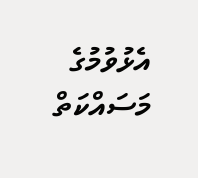އެޅުވުމުގެ މަސައްކަތް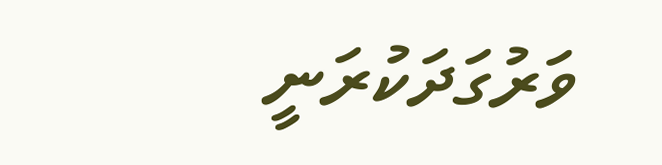ވަރުގަދަކުރަނީ